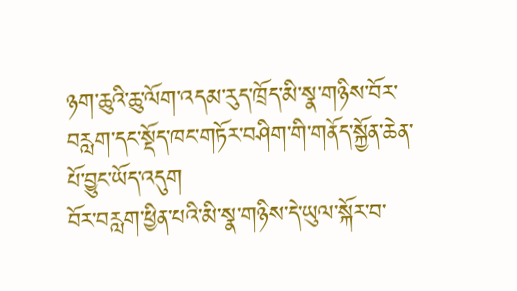ཉག་ཆུའི་ཆུ་ལོག་འདམ་རུད་ཁྲོད་མི་སྣ་གཉིས་བོར་བརླག་དང་སྡོད་ཁང་གཏོར་བཤིག་གི་གནོད་སྐྱོན་ཆེན་པོ་བྱུང་ཡོད་འདུག
བོར་བརླག་ཕྱིན་པའི་མི་སྣ་གཉིས་དེ་ཡུལ་སྐོར་བ་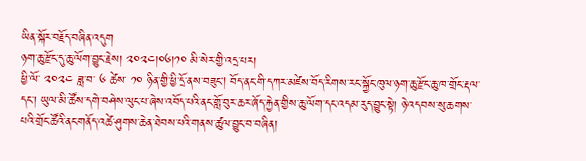ཡིན་སྐོར་བརྗོད་བཞིན་འདུག
ཉག་ཆུ་རྫོང་དུ་ཆུ་ལོག་བྱུང་རྗེས། ༢༠༢༤།༠༦།༡༠ མི་སེར་གྱི་འདྲ་པར།
ཕྱི་ལོ་ ༢༠༢༤ ཟླ་བ་ ༦ ཚེས་ ༡༠ ཉིན་གྱི་ཕྱི་དྲོ་ནས་བཟུང། བོད་ནང་གི་དཀར་མཛེས་བོད་རིགས་རང་སྐྱོང་ཁུལ་ཉག་ཆུ་རྫོང་ཆུ་ཁ་གྲོང་རྡལ་དང་། ཡུལ་མི་ཚོས་དགེ་བཤེས་ལུང་པ་ཞེས་འབོད་པའི་ནང་གློ་བུར་ཆར་ཞོད་རྐྱེན་གྱིས་ཆུ་ལོག་དང་འདམ་རུད་བྱུང་སྟེ། ཉེ་འདབས་སུ་ཆགས་པའི་གྲོང་ཚོའི་ནང་གནོད་འཚེ་ཤུགས་ཆེན་ཐེབས་པའི་གནས་ཚུལ་བྱུང་བ་བཞིན།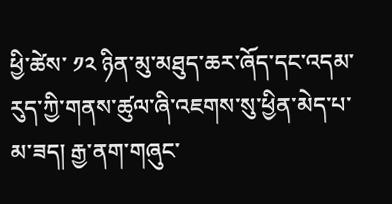ཕྱི་ཚེས་ ༡༢ ཉིན་མུ་མཐུད་ཆར་ཞོད་དང་འདམ་རུད་ཀྱི་གནས་ཚུལ་ཞི་འཇགས་སུ་ཕྱིན་མེད་པ་མ་ཟད། རྒྱ་ནག་གཞུང་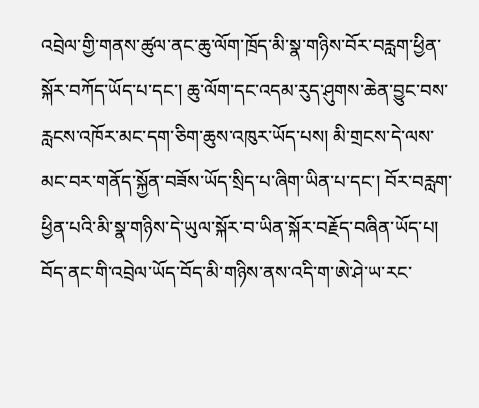འབྲེལ་གྱི་གནས་ཚུལ་ནང་ཆུ་ལོག་ཁྲོད་མི་སྣ་གཉིས་བོར་བརླག་ཕྱིན་སྐོར་བཀོད་ཡོད་པ་དང་། ཆུ་ལོག་དང་འདམ་རུད་ཤུགས་ཆེན་བྱུང་བས་རླངས་འཁོར་མང་དག་ཅིག་ཆུས་འཁུར་ཡོད་པས། མི་གྲངས་དེ་ལས་མང་བར་གནོད་སྐྱོན་བཟོས་ཡོད་སྲིད་པ་ཞིག་ཡིན་པ་དང་། བོར་བརླག་ཕྱིན་པའི་མི་སྣ་གཉིས་དེ་ཡུལ་སྐོར་བ་ཡིན་སྐོར་བརྗོད་བཞིན་ཡོད་པ། བོད་ནང་གི་འབྲེལ་ཡོད་བོད་མི་གཉིས་ནས་འདི་ག་ཨེ་ཤེ་ཡ་རང་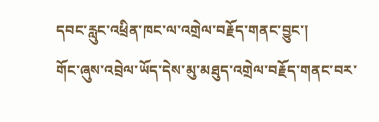དབང་རླུང་འཕྲིན་ཁང་ལ་འགྲེལ་བརྗོད་གནང་བྱུང་།
གོང་ཞུས་འབྲེལ་ཡོད་དེས་མུ་མཐུད་འགྲེལ་བརྗོད་གནང་བར་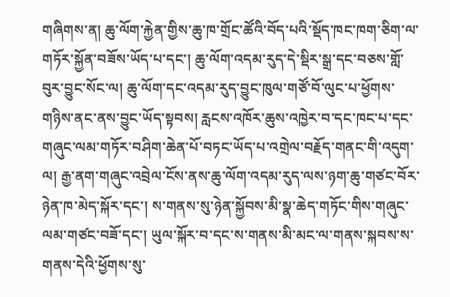གཞིགས་ན། ཆུ་ལོག་རྐྱེན་གྱིས་ཆུ་ཁ་གྲོང་ཚོའི་བོད་པའི་སྡོད་ཁང་ཁག་ཅིག་ལ་གཏོར་སྐྱོན་བཟོས་ཡོད་པ་དང་། ཆུ་ལོག་འདམ་རུད་དེ་སྡིར་སྒྲ་དང་བཅས་གློ་བུར་བྱུང་སོང་ལ། ཆུ་ལོག་དང་འདམ་རུད་བྱུང་ཁུལ་གཙོ་བོ་ལུང་པ་ཕྱོགས་གཉིས་ནང་ནས་བྱུང་ཡོད་སྟབས། རླངས་འཁོར་ཆུས་འཁྱེར་བ་དང་ཁང་པ་དང་གཞུང་ལམ་གཏོར་བཤིག་ཆེན་པོ་བཏང་ཡོད་པ་འགྲེལ་བརྗོད་གནང་གི་འདུག་ལ། རྒྱ་ནག་གཞུང་འབྲེལ་ངོས་ནས་ཆུ་ལོག་འདམ་རུད་ལས་ཉག་ཆུ་གཙང་བོར་ཉེན་ཁ་མེད་སྐོར་དང་། ས་གནས་སུ་ཉེན་སྐྱོབས་མི་སྣ་ཆེད་གཏོང་གིས་གཞུང་ལམ་གཙང་བཟོ་དང་། ཡུལ་སྐོར་བ་དང་ས་གནས་མི་མང་ལ་གནས་སྐབས་ས་གནས་དེའི་ཕྱོགས་སུ་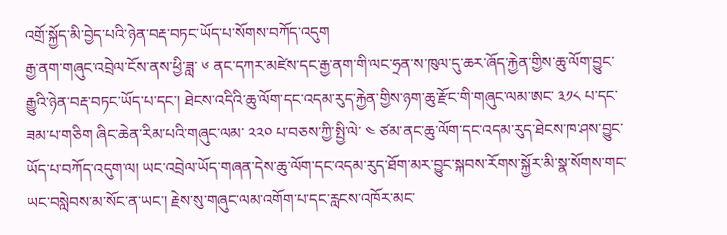འགྲོ་སྐྱོད་མི་བྱེད་པའི་ཉེན་བརྡ་བཏང་ཡོད་པ་སོགས་བཀོད་འདུག
རྒྱ་ནག་གཞུང་འབྲེལ་ངོས་ནས་ཕྱི་ཟླ་ ༦ ནང་དཀར་མཛེས་དང་རྒྱ་ནག་གི་ལང་ཧྲན་ས་ཁུལ་དུ་ཆར་ཞོད་རྐྱེན་གྱིས་ཆུ་ལོག་བྱུང་རྒྱུའི་ཉེན་བརྡ་བཏང་ཡོད་པ་དང་། ཐེངས་འདིའི་ཆུ་ལོག་དང་འདམ་རུད་རྐྱེན་གྱིས་ཉག་ཆུ་རྫོང་གི་གཞུང་ལམ་ཨང་ ༣༡༨ པ་དང་ཟམ་པ་གཅིག ཞིང་ཆེན་རིམ་པའི་གཞུང་ལམ་ ༢༢༠ པ་བཅས་ཀྱི་སྤྱི་ལེ་ ༤ ཙམ་ནང་ཆུ་ལོག་དང་འདམ་རུད་ཐེངས་ཁ་ཤས་བྱུང་ཡོད་པ་བཀོད་འདུག་ལ། ཡང་འབྲེལ་ཡོད་གཞན་དེས་ཆུ་ལོག་དང་འདམ་རུད་ཐོག་མར་བྱུང་སྐབས་རོགས་སྐྱོར་མི་སྣ་སོགས་གང་ཡང་བསླེབས་མ་སོང་ན་ཡང་། རྗེས་སུ་གཞུང་ལམ་འགོག་པ་དང་རླངས་འཁོར་མང་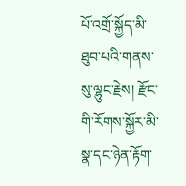པོ་འགྲོ་སྐྱོད་མི་ཐུབ་པའི་གནས་སུ་ལྷུང་རྗེས། རྫོང་གི་རོགས་སྐྱོར་མི་སྣ་དང་ཉེན་རྟོག་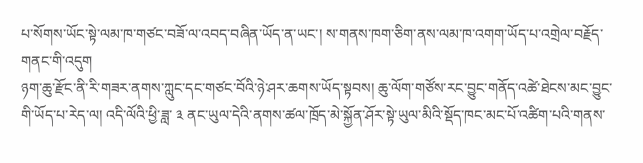པ་སོགས་ཡོང་སྟེ་ལམ་ཁ་གཙང་བཟོ་ལ་འབད་བཞིན་ཡོད་ན་ཡང་། ས་གནས་ཁག་ཅིག་ནས་ལམ་ཁ་འགག་ཡོད་པ་འགྲེལ་བརྗོད་གནང་གི་འདུག
ཉག་ཆུ་རྫོང་ནི་རི་གཟར་ནགས་ཀླུང་དང་གཙང་བོའི་ཉེ་ཤར་ཆགས་ཡོད་སྟབས། ཆུ་ལོག་གཙོས་རང་བྱུང་གནོད་འཚེ་ཐེངས་མང་བྱུང་གི་ཡོད་པ་རེད་ལ། འདི་ལོའི་ཕྱི་ཟླ་ ༣ ནང་ཡུལ་དེའི་ནགས་ཚལ་ཁྲོད་མེ་སྐྱོན་ཤོར་སྟེ་ཡུལ་མིའི་སྡོད་ཁང་མང་པོ་འཚིག་པའི་གནས་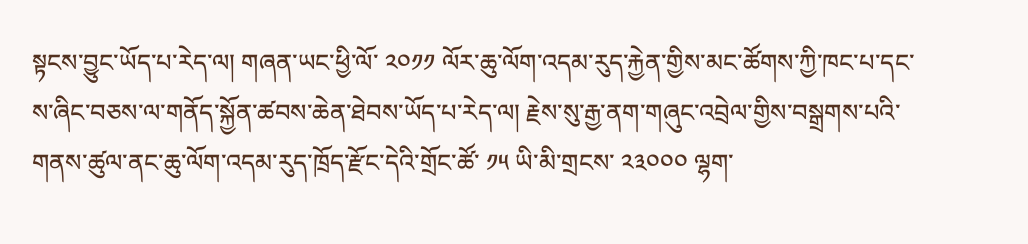སྟངས་བྱུང་ཡོད་པ་རེད་ལ། གཞན་ཡང་ཕྱི་ལོ་ ༢༠༡༡ ལོར་ཆུ་ལོག་འདམ་རུད་རྐྱེན་གྱིས་མང་ཚོགས་ཀྱི་ཁང་པ་དང་ས་ཞིང་བཅས་ལ་གནོད་སྐྱོན་ཚབས་ཆེན་ཐེབས་ཡོད་པ་རེད་ལ། རྗེས་སུ་རྒྱ་ནག་གཞུང་འབྲེལ་གྱིས་བསྒྲགས་པའི་གནས་ཚུལ་ནང་ཆུ་ལོག་འདམ་རུད་ཁྲོད་རྫོང་དེའི་གྲོང་ཚོ་ ༡༥ ཡི་མི་གྲངས་ ༢༣༠༠༠ ལྷག་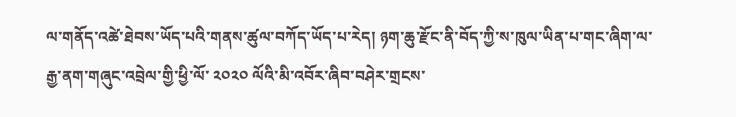ལ་གནོད་འཚེ་ཐེབས་ཡོད་པའི་གནས་ཚུལ་བཀོད་ཡོད་པ་རེད། ཉག་ཆུ་རྫོང་ནི་བོད་ཀྱི་ས་ཁུལ་ཡིན་པ་གང་ཞིག་ལ་རྒྱ་ནག་གཞུང་འབྲེལ་གྱི་ཕྱི་ལོ་ ༢༠༢༠ ལོའི་མི་འབོར་ཞིབ་བཤེར་གྲངས་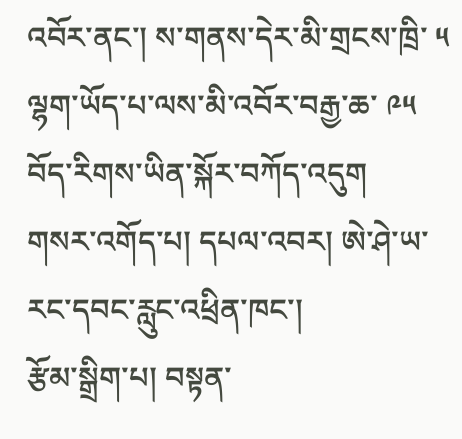འབོར་ནང་། ས་གནས་དེར་མི་གྲངས་ཁྲི་ ༥ ལྷག་ཡོད་པ་ལས་མི་འབོར་བརྒྱ་ཆ་ ༩༥ བོད་རིགས་ཡིན་སྐོར་བཀོད་འདུག
གསར་འགོད་པ། དཔལ་འབར། ཨེ་ཤེ་ཡ་རང་དབང་རླུང་འཕྲིན་ཁང་།
རྩོམ་སྒྲིག་པ། བསྟན་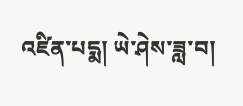འཛིན་པདྨ། ཡེ་ཤེས་ཟླ་བ།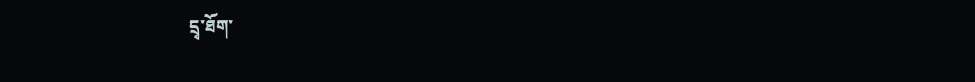དྲྭ་ཐོག་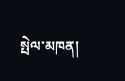སྤེལ་མཁན།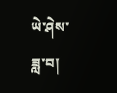ཡེ་ཤེས་ཟླ་བ།